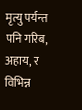मृत्यु पर्यन्त पनि गरिब, अहाय, र विभिन्न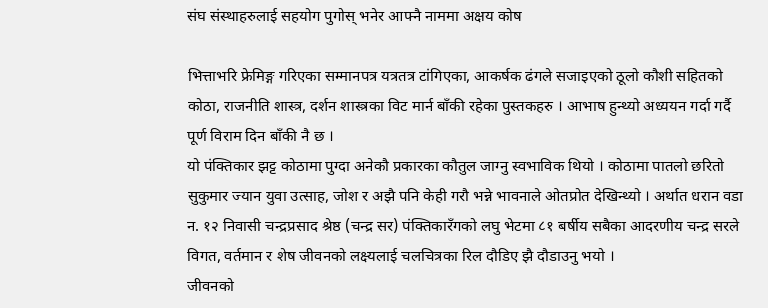संघ संस्थाहरुलाई सहयोग पुगोस् भनेर आफ्नै नाममा अक्षय कोष

भित्ताभरि फ्रेमिङ्ग गरिएका सम्मानपत्र यत्रतत्र टांगिएका, आकर्षक ढंगले सजाइएको ठूलो कौशी सहितको कोठा, राजनीति शास्त्र, दर्शन शास्त्रका विट मार्न बाँकी रहेका पुस्तकहरु । आभाष हुन्थ्यो अध्ययन गर्दा गर्दै पूर्ण विराम दिन बाँकी नै छ ।
यो पंक्तिकार झट्ट कोठामा पुग्दा अनेकौ प्रकारका कौतुल जाग्नु स्वभाविक थियो । कोठामा पातलो छरितो सुकुमार ज्यान युवा उत्साह, जोश र अझै पनि केही गरौ भन्ने भावनाले ओतप्रोत देखिन्थ्यो । अर्थात धरान वडा न. १२ निवासी चन्द्रप्रसाद श्रेष्ठ (चन्द्र सर) पंक्तिकारँगको लघु भेटमा ८१ बर्षीय सबैका आदरणीय चन्द्र सरले विगत, वर्तमान र शेष जीवनको लक्ष्यलाई चलचित्रका रिल दौडिए झै दौडाउनु भयो ।
जीवनको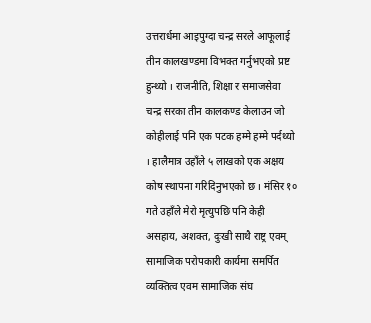उत्तरार्धमा आइपुग्दा चन्द्र सरले आफूलाई तीन कालखण्डमा विभक्त गर्नुभएको प्रष्ट हुन्थ्यो । राजनीति, शिक्षा र समाजसेवा चन्द्र सरका तीन कालकण्ड केलाउन जो कोहीलाई पनि एक पटक हम्मे हम्मे पर्दथ्यो । हालैमात्र उहाँले ५ लाखको एक अक्षय कोष स्थापना गरिदिनुभएको छ । मंसिर १० गते उहाँले मेरो मृत्युपछि पनि केही असहाय, अशक्त, दुःखी साथै राष्ट्र एवम् सामाजिक परोपकारी कार्यमा समर्पित व्यक्तित्व एवम सामाजिक संघ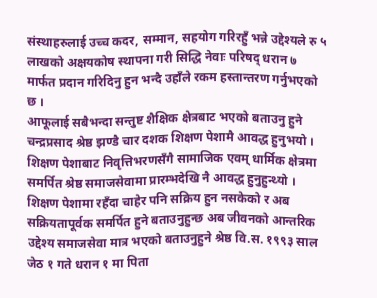संस्थाहरुलाई उच्च कदर, सम्मान, सहयोग गरिरहुँ भन्ने उद्देश्यले रु ५ लाखको अक्षयकोष स्थापना गरी सिद्धि नेवाः परिषद् धरान ७ मार्फत प्रदान गरिदिनु हुन भन्दै उहाँले रकम हस्तान्तरण गर्नुभएको छ ।
आफूलाई सबैभन्दा सन्तुष्ट शैक्षिक क्षेत्रबाट भएको बताउनु हुने चन्द्रप्रसाद श्रेष्ठ झण्डै चार दशक शिक्षण पेशामै आवद्ध हुनुभयो । शिक्षण पेशाबाट निवृत्तिभरणसँगै सामाजिक एवम् धार्मिक क्षेत्रमा समर्पित श्रेष्ठ समाजसेवामा प्रारम्भदेखि नै आवद्ध हुनुहुन्थ्यो । शिक्षण पेशामा रहँदा चाहेर पनि सक्रिय हुन नसकेको र अब सक्रियतापूर्वक समर्पित हुने बताउनुहुन्छ अब जीवनको आन्तरिक उद्देश्य समाजसेवा मात्र भएको बताउनुहुने श्रेष्ठ वि.स. १९९३ साल जेठ १ गते धरान १ मा पिता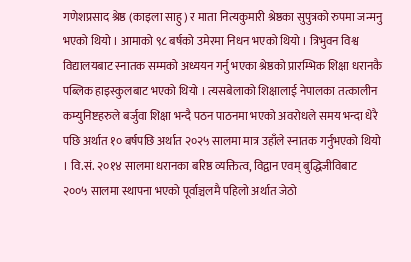गणेशप्रसाद श्रेष्ठ (काइला साहु) र माता नित्यकुमारी श्रेष्ठका सुपुत्रको रुपमा जन्मनु भएको थियो । आमाको ९८ बर्षको उमेरमा निधन भएको थियो । त्रिभुवन विश्व विद्यालयबाट स्नातक सम्मको अध्ययन गर्नु भएका श्रेष्ठको प्रारम्भिक शिक्षा धरानकै पब्लिक हाइस्कुलबाट भएको थियो । त्यसबेलाको शिक्षालाई नेपालका तत्कालीन कम्युनिष्टहरुले बर्जुवा शिक्षा भन्दै पठन पाठनमा भएको अवरोधले समय भन्दा धेरै पछि अर्थात १० बर्षपछि अर्थात २०२५ सालमा मात्र उहाँले स्नातक गर्नुभएको थियो । वि.सं. २०१४ सालमा धरानका बरिष्ठ व्यक्तित्व, विद्वान एवम् बुद्धिजीविबाट २००५ सालमा स्थापना भएको पूर्वाञ्चलमै पहिलो अर्थात जेठो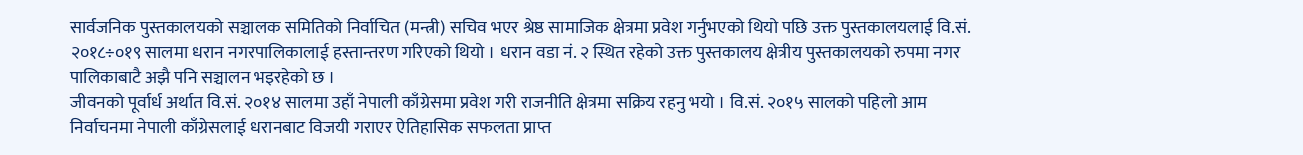सार्वजनिक पुस्तकालयको सञ्चालक समितिको निर्वाचित (मन्त्री) सचिव भएर श्रेष्ठ सामाजिक क्षेत्रमा प्रवेश गर्नुभएको थियो पछि उक्त पुस्तकालयलाई वि.सं. २०१८÷०१९ सालमा धरान नगरपालिकालाई हस्तान्तरण गरिएको थियो । धरान वडा नं. २ स्थित रहेको उक्त पुस्तकालय क्षेत्रीय पुस्तकालयको रुपमा नगर पालिकाबाटै अझै पनि सञ्चालन भइरहेको छ ।
जीवनको पूर्वार्ध अर्थात वि.सं. २०१४ सालमा उहाँ नेपाली काँग्रेसमा प्रवेश गरी राजनीति क्षेत्रमा सक्रिय रहनु भयो । वि.सं. २०१५ सालको पहिलो आम निर्वाचनमा नेपाली काँग्रेसलाई धरानबाट विजयी गराएर ऐतिहासिक सफलता प्राप्त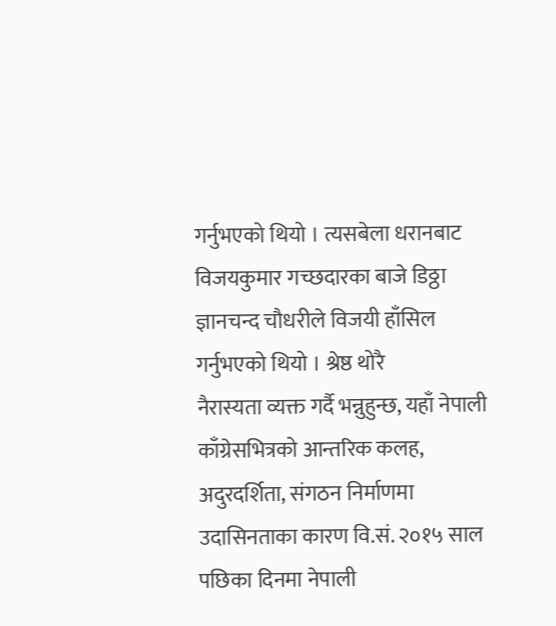गर्नुभएको थियो । त्यसबेला धरानबाट विजयकुमार गच्छदारका बाजे डिठ्ठा ज्ञानचन्द चौधरीले विजयी हाँसिल गर्नुभएको थियो । श्रेष्ठ थोरै
नैरास्यता व्यक्त गर्दै भन्नुहुन्छ, यहाँ नेपाली काँग्रेसभित्रको आन्तरिक कलह, अदुरदर्शिता, संगठन निर्माणमा उदासिनताका कारण वि.सं. २०१५ साल पछिका दिनमा नेपाली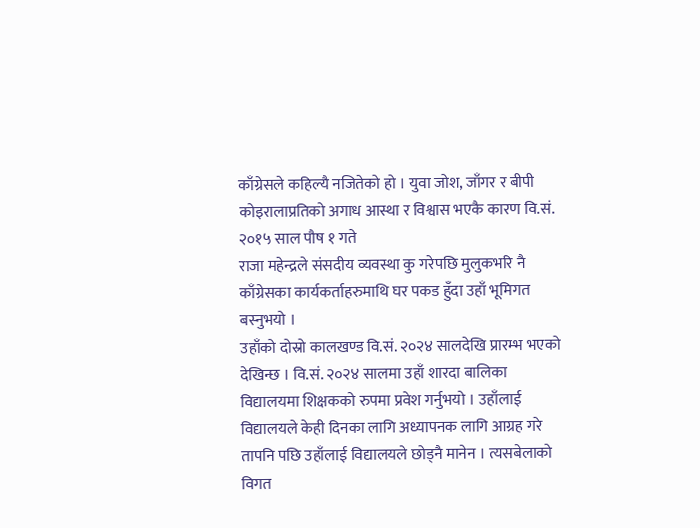काँग्रेसले कहिल्यै नजितेको हो । युवा जोश, जाँगर र बीपी कोइरालाप्रतिको अगाध आस्था र विश्वास भएकै कारण वि.सं. २०१५ साल पौष १ गते
राजा महेन्द्रले संसदीय व्यवस्था कु गरेपछि मुलुकभरि नै काँग्रेसका कार्यकर्ताहरुमाथि घर पकड हुँदा उहाँ भूमिगत बस्नुभयो ।
उहाँको दोस्रो कालखण्ड वि.सं. २०२४ सालदेखि प्रारम्भ भएको देखिन्छ । वि.सं. २०२४ सालमा उहाँ शारदा बालिका विद्यालयमा शिक्षकको रुपमा प्रवेश गर्नुभयो । उहाँलाई विद्यालयले केही दिनका लागि अध्यापनक लागि आग्रह गरे तापनि पछि उहाँलाई विद्यालयले छोड्नै मानेन । त्यसबेलाको विगत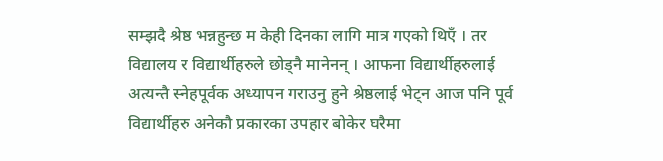सम्झदै श्रेष्ठ भन्नहुन्छ म केही दिनका लागि मात्र गएको थिएँ । तर विद्यालय र विद्यार्थीहरुले छोड्नै मानेनन् । आफना विद्यार्थीहरुलाई अत्यन्तै स्नेहपूर्वक अध्यापन गराउनु हुने श्रेष्ठलाई भेट्न आज पनि पूर्व विद्यार्थीहरु अनेकौ प्रकारका उपहार बोकेर घरैमा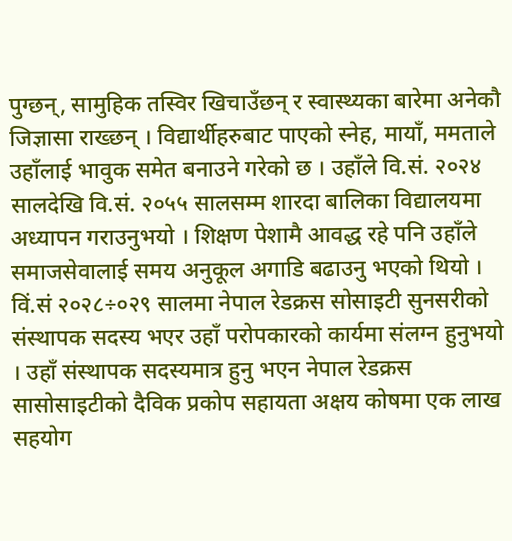पुग्छन्, सामुहिक तस्विर खिचाउँछन् र स्वास्थ्यका बारेमा अनेकौ जिज्ञासा राख्छन् । विद्यार्थीहरुबाट पाएको स्नेह, मायाँ, ममताले उहाँलाई भावुक समेत बनाउने गरेको छ । उहाँले वि.सं. २०२४ सालदेखि वि.सं. २०५५ सालसम्म शारदा बालिका विद्यालयमा अध्यापन गराउनुभयो । शिक्षण पेशामै आवद्ध रहे पनि उहाँले समाजसेवालाई समय अनुकूल अगाडि बढाउनु भएको थियो । विं.सं २०२८÷०२९ सालमा नेपाल रेडक्रस सोसाइटी सुनसरीको संस्थापक सदस्य भएर उहाँ परोपकारको कार्यमा संलग्न हुनुभयो । उहाँ संस्थापक सदस्यमात्र हुनु भएन नेपाल रेडक्रस सासोसाइटीको दैविक प्रकोप सहायता अक्षय कोषमा एक लाख सहयोग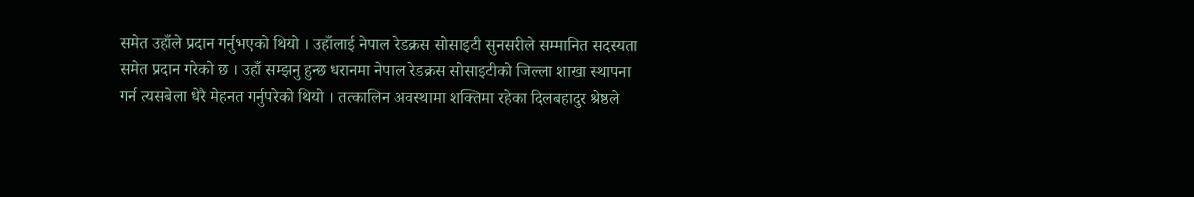समेत उहाँले प्रदान गर्नुभएको थियो । उहाँलाई नेपाल रेडक्रस सोसाइटी सुनसरीले सम्मानित सदस्यता समेत प्रदान गरेको छ । उहाँ सम्झनु हुन्छ धरानमा नेपाल रेडक्रस सोसाइटीको जिल्ला शाखा स्थापना गर्न त्यसबेला धेरै मेहनत गर्नुपरेको थियो । तत्कालिन अवस्थामा शक्तिमा रहेका दिलबहादुर श्रेष्ठले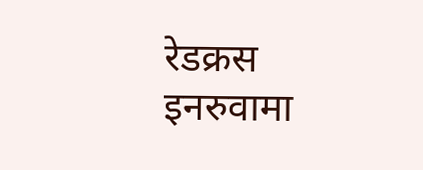रेडक्रस इनरुवामा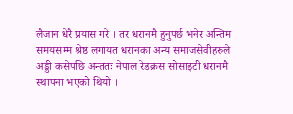लैजान धेरै प्रयास गरे । तर धरानमै हुनुपर्छ भनेर अन्तिम समयसम्म श्रेष्ठ लगायत धरानका अन्य समाजसेवीहरुले अड्डी कसेपछि अन्ततः नेपाल रेडक्रस सोसाइटी धरानमै स्थापना भएको थियो ।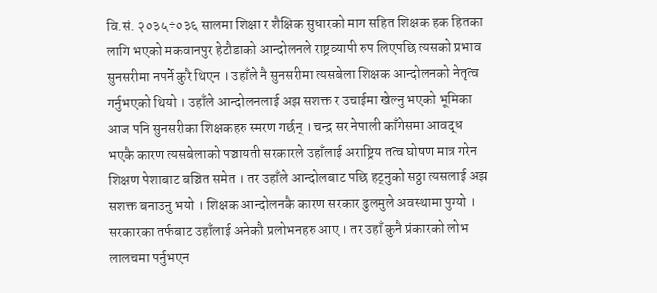वि.सं. २०३५÷०३६ सालमा शिक्षा र शैक्षिक सुधारको माग सहित शिक्षक हक हितका लागि भएको मकवानपुर हेटौडाको आन्दोलनले राष्ट्रव्यापी रुप लिएपछि त्यसको प्रभाव सुनसरीमा नपर्ने कुरै थिएन । उहाँले नै सुनसरीमा त्यसबेला शिक्षक आन्दोलनको नेतृत्व गर्नुभएको थियो । उहाँले आन्दोलनलाई अझ सशक्त र उचाईमा खेल्नु भएको भूमिका आज पनि सुनसरीका शिक्षकहरु स्मरण गर्छन् । चन्द्र सर नेपाली काँगेसमा आवद्ध भएकै कारण त्यसबेलाको पञ्चायती सरकारले उहाँलाई अराष्ट्रिय तत्व घोषण मात्र गरेन शिक्षण पेशाबाट बञ्चित समेत । तर उहाँले आन्दोलबाट पछि हट्नुको सठ्ठा त्यसलाई अझ सशक्त बनाउनु भयो । शिक्षक आन्दोलनकै कारण सरकार ढुलमुले अवस्थामा पुग्यो । सरकारका तर्फबाट उहाँलाई अनेकौ प्रलोभनहरु आए । तर उहाँ कुनै प्रंकारको लोभ लालचमा पर्नुभएन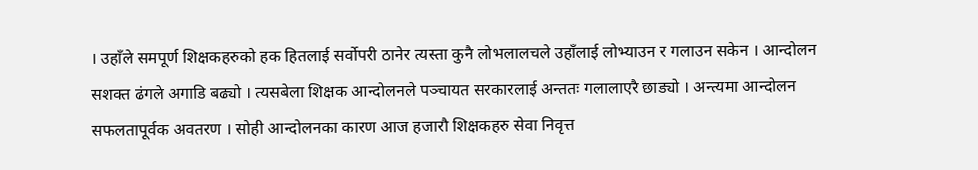। उहाँले समपूर्ण शिक्षकहरुको हक हितलाई सर्वोपरी ठानेर त्यस्ता कुनै लोभलालचले उहाँलाई लोभ्याउन र गलाउन सकेन । आन्दोलन सशक्त ढंगले अगाडि बढ्यो । त्यसबेला शिक्षक आन्दोलनले पञ्चायत सरकारलाई अन्ततः गलालाएरै छाड्यो । अन्त्यमा आन्दोलन सफलतापूर्वक अवतरण । सोही आन्दोलनका कारण आज हजारौ शिक्षकहरु सेवा निवृत्त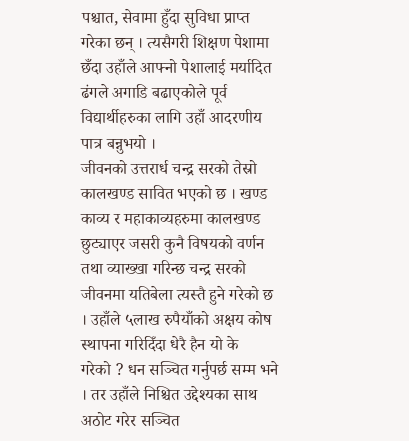पश्चात, सेवामा हुँदा सुविधा प्राप्त गरेका छन् । त्यसैगरी शिक्षण पेशामा छँदा उहाँले आफ्नो पेशालाई मर्यादित ढंगले अगाडि बढाएकोले पूर्व विद्यार्थीहरुका लागि उहाँ आदरणीय पात्र बन्नुभयो ।
जीवनको उत्तरार्ध चन्द्र सरको तेस्रो कालखण्ड सावित भएको छ । खण्ड काव्य र महाकाव्यहरुमा कालखण्ड छुट्याएर जसरी कुनै विषयको वर्णन तथा व्याख्खा गरिन्छ चन्द्र सरको जीवनमा यतिबेला त्यस्तै हुने गरेको छ । उहाँले ५लाख रुपैयाँको अक्षय कोष स्थापना गरिदिँदा धेरै हैन यो के
गरेको ? धन सञ्चित गर्नुपर्छ सम्म भने । तर उहाँले निश्चित उद्देश्यका साथ अठोट गरेर सञ्चित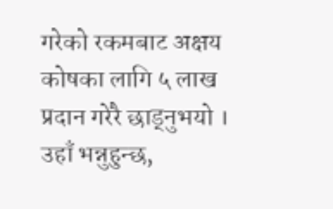गरेको रकमबाट अक्षय कोषका लागि ५ लाख प्रदान गरेरै छाड्नुभयो । उहाँ भन्नुहुन्छ,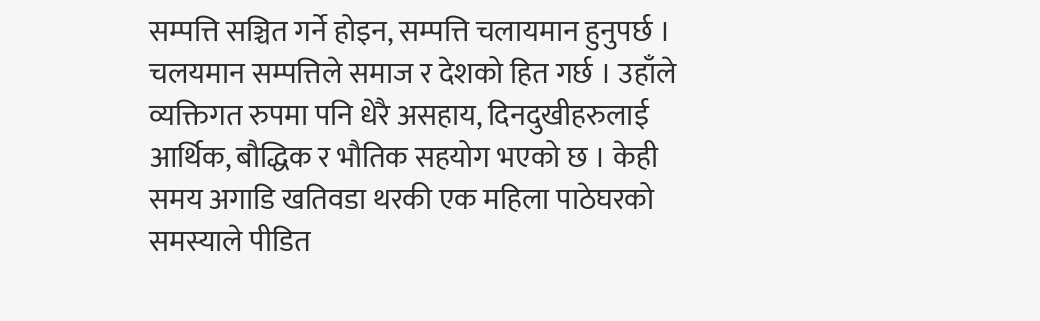सम्पत्ति सञ्चित गर्ने होइन, सम्पत्ति चलायमान हुनुपर्छ । चलयमान सम्पत्तिले समाज र देशको हित गर्छ । उहाँले व्यक्तिगत रुपमा पनि धेरै असहाय, दिनदुखीहरुलाई आर्थिक, बौद्धिक र भौतिक सहयोग भएको छ । केही समय अगाडि खतिवडा थरकी एक महिला पाठेघरको समस्याले पीडित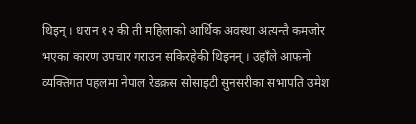थिइन् । धरान १२ की ती महिलाको आर्थिक अवस्था अत्यन्तै कमजोर भएका कारण उपचार गराउन सकिरहेकी थिइनन् । उहाँले आफनो व्यक्तिगत पहलमा नेपाल रेडक्रस सोसाइटी सुनसरीका सभापति उमेश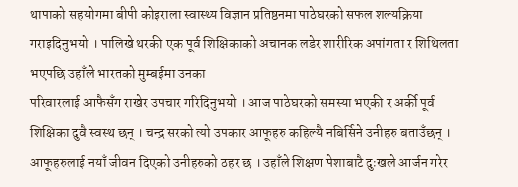थापाको सहयोगमा बीपी कोइराला स्वास्थ्य विज्ञान प्रतिष्ठनमा पाठेघरको सफल शल्यक्रिया गराइदिनुभयो । पालिखे थरकी एक पूर्व शिक्षिकाको अचानक लडेर शारीरिक अपांगता र शिथिलता भएपछि उहाँले भारतको मुम्बईमा उनका
परिवारलाई आफैसँग राखेर उपचार गरिदिनुभयो । आज पाठेघरको समस्या भएकी र अर्की पूर्व शिक्षिका दुवै स्वस्थ छन् । चन्द्र सरको त्यो उपकार आफूहरु कहिल्यै नबिर्सिने उनीहरु बताउँछन् । आफूहरुलाई नयाँ जीवन दिएको उनीहरुको ठहर छ । उहाँले शिक्षण पेशाबाटै दुःखले आर्जन गरेर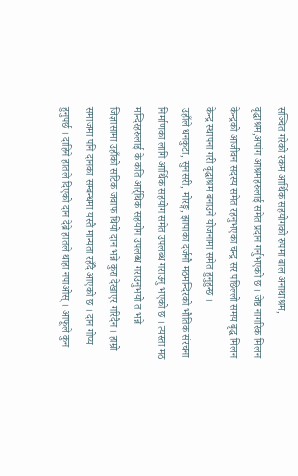सञ्चित गरेको रकम आर्थिक सहयोगको रुपमा बाल अनाथाश्रम, वृद्धाश्रम,अपांग आश्रमहरुलाई समेत प्रदान गर्नुभएको छ । जेष्ठ नागरिक मिलन केन्द्रको आजीवन सदस्य समेत रहनुभएका चन्द्र सर पछिल्लो समय बृद्ध मिलन केन्द्र स्थापना गरी वृद्धाश्रम बनाउने योजनामा समेत हुनुहुन्छ ।
उहाँले धनकुटा, सुनसरी, मोरङ्ग, झापाका दर्जनौ मठमन्दिरको भौतिक संरचना निर्माणका लागि आर्थिक सहयोग समेत उपलब्ध गराउनु भएको छ । त्यस्ता मठ मन्दिरहरुलाई के कति आर्र्थिक सहयोग उपलब्ध गराउनुभयो त भन्ने जिज्ञासामा उहाँको सटिक जवाफ थियो दान भन्ने कुरा देखाएर गरिदैन । हाम्रो समाजमा पनि दानका सम्बन्धमा यस्तै मान्यता रहँदै आएको छ । दान गोप्य हुनुपर्छ । दाहिने हातले दिएको दान देब्रे हातले थाहा नपाओस् । आफूले कुन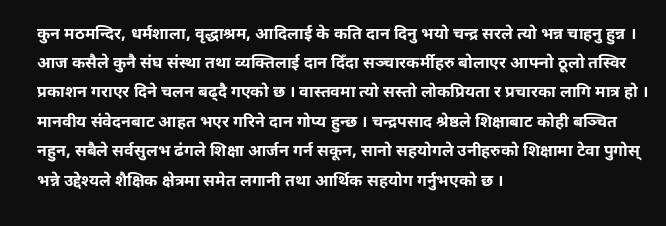कुन मठमन्दिर, धर्मशाला, वृद्धाश्रम, आदिलाई के कति दान दिनु भयो चन्द्र सरले त्यो भन्न चाहनु हुन्न । आज कसैले कुनै संघ संस्था तथा व्यक्तिलाई दान दिँदा सञ्चारकर्मीहरु बोलाएर आफ्नो ठूलो तस्विर प्रकाशन गराएर दिने चलन बढ्दै गएको छ । वास्तवमा त्यो सस्तो लोकप्रियता र प्रचारका लागि मात्र हो । मानवीय संवेदनबाट आहत भएर गरिने दान गोप्य हुन्छ । चन्द्रपसाद श्रेष्ठले शिक्षाबाट कोही बञ्चित नहुन, सबैले सर्वसुलभ ढंगले शिक्षा आर्जन गर्न सकून, सानो सहयोगले उनीहरुको शिक्षामा टेवा पुगोस् भन्ने उद्देश्यले शैक्षिक क्षेत्रमा समेत लगानी तथा आर्थिक सहयोग गर्नुभएको छ ।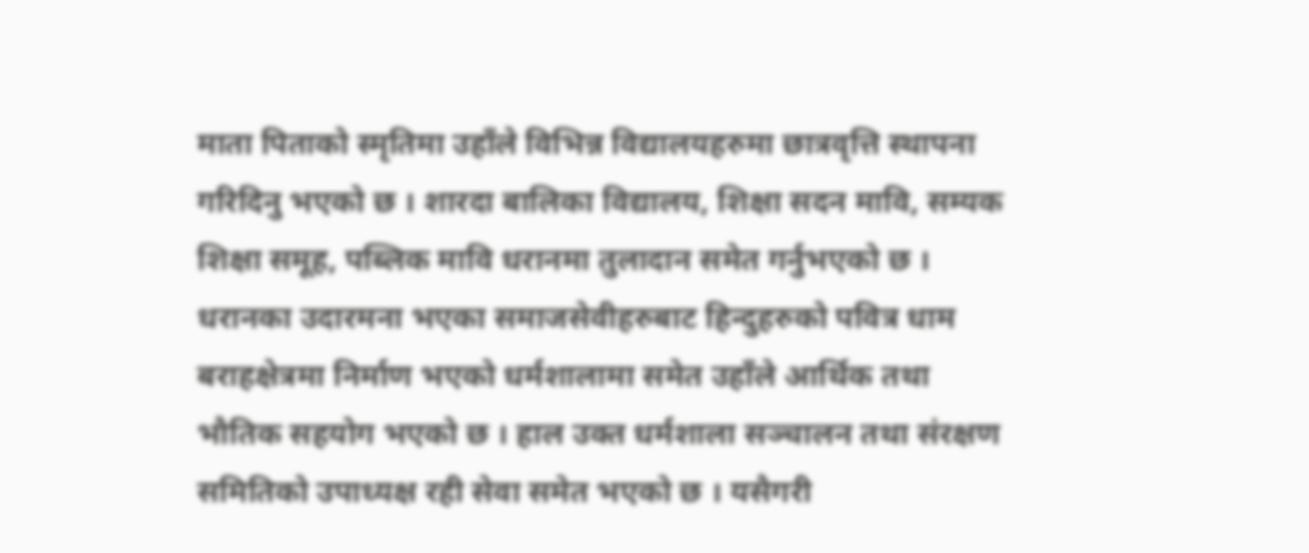माता पिताको स्मृतिमा उहाँले विभिन्न विद्यालयहरुमा छात्रवृत्ति स्थापना गरिदिनु भएको छ । शारदा बालिका विद्यालय, शिक्षा सदन मावि, सम्यक शिक्षा समूह, पब्लिक मावि धरानमा तुलादान समेत गर्नुभएको छ ।
धरानका उदारमना भएका समाजसेवीहरुबाट हिन्दुहरुको पवित्र धाम बराहक्षेत्रमा निर्माण भएको धर्मशालामा समेत उहाँले आर्थिक तथा भौतिक सहयोग भएको छ । हाल उक्त धर्मशाला सञ्चालन तथा संरक्षण समितिको उपाध्यक्ष रही सेवा समेत भएको छ । यसैगरी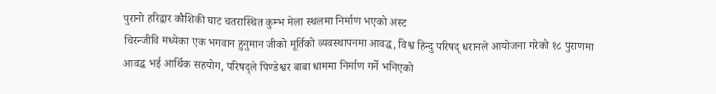पुरानो हरिद्वार कौशिकी घाट चतरास्थित कुम्भ मेला स्थलमा निर्माण भएको अस्ट
चिरन्जीवि मध्येका एक भगवान हुनुमान जीको मूर्तिको व्यवस्थापनमा आवद्ध, विश्व हिन्दु परिषद् धरानले आयोजना गरेको १८ पुराणमा आवद्ध भई आर्थिक सहयोग, परिषद्ले पिण्डेश्वर बाबा धाममा निर्माण गर्ने भनिएको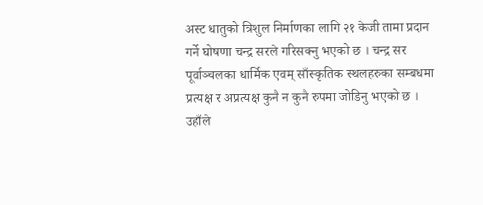अस्ट धातुको त्रिशुल निर्माणका लागि २१ केजी तामा प्रदान गर्ने घोषणा चन्द्र सरले गरिसक्नु भएको छ । चन्द्र सर पूर्वाञ्चलका धार्मिक एवम् साँस्कृतिक स्थलहरुका सम्बधमा प्रत्यक्ष र अप्रत्यक्ष कुनै न कुनै रुपमा जोडिनु भएको छ । उहाँले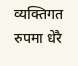व्यक्तिगत रुपमा धेरै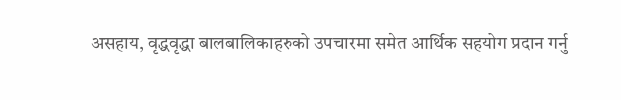असहाय, वृद्धवृद्धा बालबालिकाहरुको उपचारमा समेत आर्थिक सहयोग प्रदान गर्नु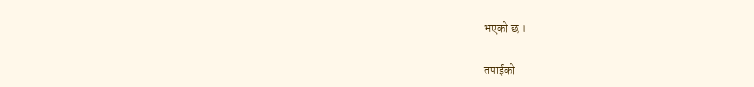भएको छ ।

तपाईको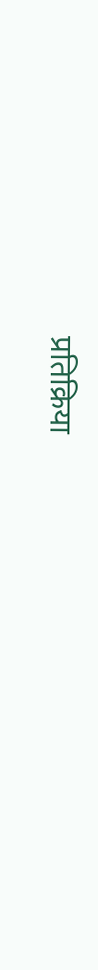प्रतिक्रिया